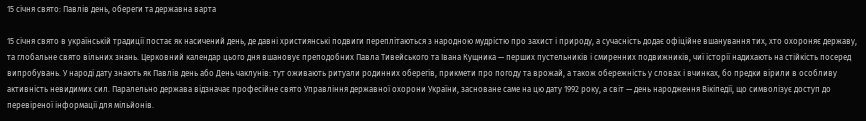15 січня свято: Павлів день, обереги та державна варта

15 січня свято в українській традиції постає як насичений день, де давні християнські подвиги переплітаються з народною мудрістю про захист і природу, а сучасність додає офіційне вшанування тих, хто охороняє державу, та глобальне свято вільних знань. Церковний календар цього дня вшановує преподобних Павла Тивейського та Івана Кущника — перших пустельників і смиренних подвижників, чиї історії надихають на стійкість посеред випробувань. У народі дату знають як Павлів день або День чаклунів: тут оживають ритуали родинних оберегів, прикмети про погоду та врожай, а також обережність у словах і вчинках, бо предки вірили в особливу активність невидимих сил. Паралельно держава відзначає професійне свято Управління державної охорони України, засноване саме на цю дату 1992 року, а світ — день народження Вікіпедії, що символізує доступ до перевіреної інформації для мільйонів.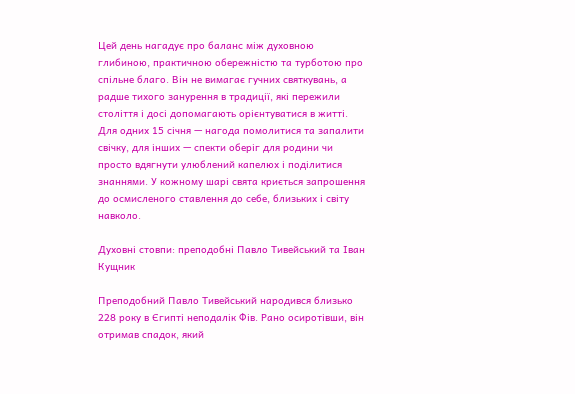Цей день нагадує про баланс між духовною глибиною, практичною обережністю та турботою про спільне благо. Він не вимагає гучних святкувань, а радше тихого занурення в традиції, які пережили століття і досі допомагають орієнтуватися в житті. Для одних 15 січня — нагода помолитися та запалити свічку, для інших — спекти оберіг для родини чи просто вдягнути улюблений капелюх і поділитися знаннями. У кожному шарі свята криється запрошення до осмисленого ставлення до себе, близьких і світу навколо.

Духовні стовпи: преподобні Павло Тивейський та Іван Кущник

Преподобний Павло Тивейський народився близько 228 року в Єгипті неподалік Фів. Рано осиротівши, він отримав спадок, який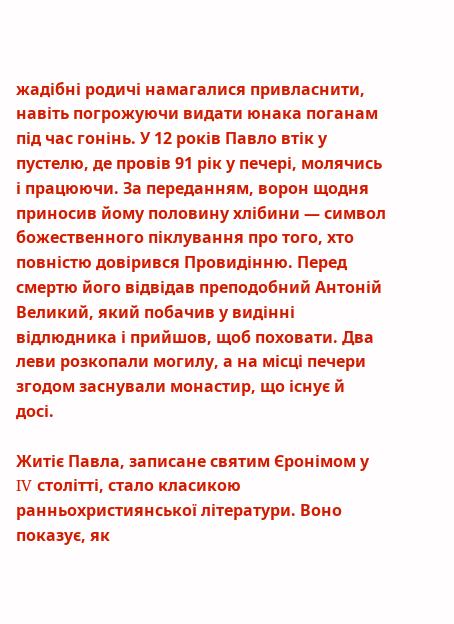жадібні родичі намагалися привласнити, навіть погрожуючи видати юнака поганам під час гонінь. У 12 років Павло втік у пустелю, де провів 91 рік у печері, молячись і працюючи. За переданням, ворон щодня приносив йому половину хлібини — символ божественного піклування про того, хто повністю довірився Провидінню. Перед смертю його відвідав преподобний Антоній Великий, який побачив у видінні відлюдника і прийшов, щоб поховати. Два леви розкопали могилу, а на місці печери згодом заснували монастир, що існує й досі.

Житіє Павла, записане святим Єронімом у IV столітті, стало класикою ранньохристиянської літератури. Воно показує, як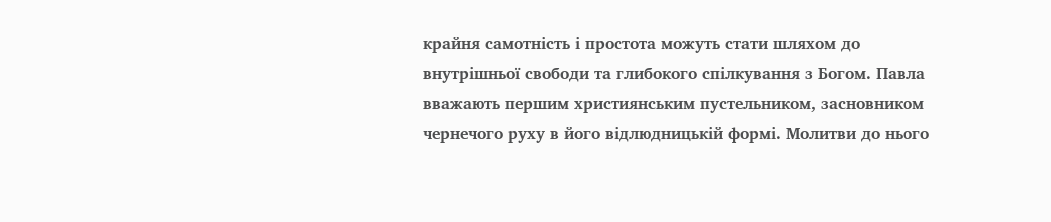крайня самотність і простота можуть стати шляхом до внутрішньої свободи та глибокого спілкування з Богом. Павла вважають першим християнським пустельником, засновником чернечого руху в його відлюдницькій формі. Молитви до нього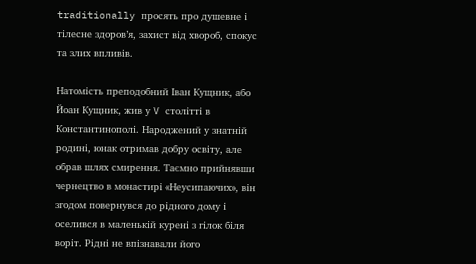traditionally просять про душевне і тілесне здоров’я, захист від хвороб, спокус та злих впливів.

Натомість преподобний Іван Кущник, або Йоан Кущник, жив у V столітті в Константинополі. Народжений у знатній родині, юнак отримав добру освіту, але обрав шлях смирення. Таємно прийнявши чернецтво в монастирі «Неусипаючих», він згодом повернувся до рідного дому і оселився в маленькій курені з гілок біля воріт. Рідні не впізнавали його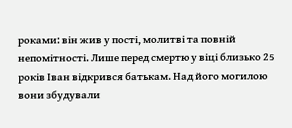роками: він жив у пості, молитві та повній непомітності. Лише перед смертю у віці близько 25 років Іван відкрився батькам. Над його могилою вони збудували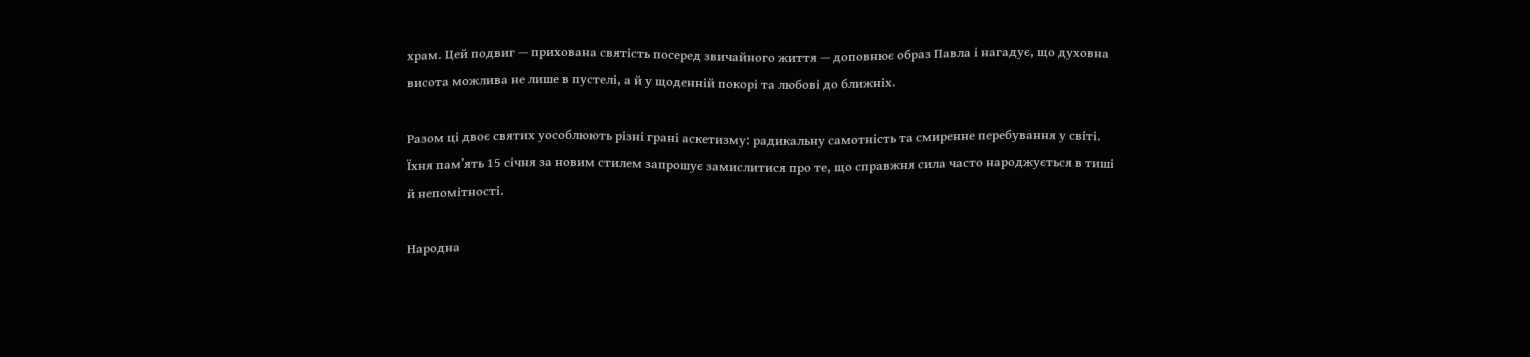храм. Цей подвиг — прихована святість посеред звичайного життя — доповнює образ Павла і нагадує, що духовна висота можлива не лише в пустелі, а й у щоденній покорі та любові до ближніх.

Разом ці двоє святих уособлюють різні грані аскетизму: радикальну самотність та смиренне перебування у світі. Їхня пам’ять 15 січня за новим стилем запрошує замислитися про те, що справжня сила часто народжується в тиші й непомітності.

Народна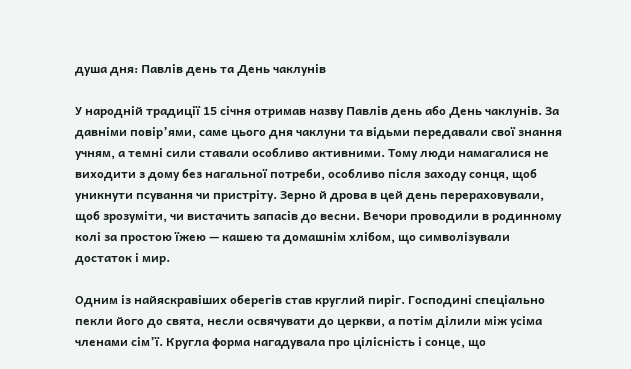душа дня: Павлів день та День чаклунів

У народній традиції 15 січня отримав назву Павлів день або День чаклунів. За давніми повір’ями, саме цього дня чаклуни та відьми передавали свої знання учням, а темні сили ставали особливо активними. Тому люди намагалися не виходити з дому без нагальної потреби, особливо після заходу сонця, щоб уникнути псування чи пристріту. Зерно й дрова в цей день перераховували, щоб зрозуміти, чи вистачить запасів до весни. Вечори проводили в родинному колі за простою їжею — кашею та домашнім хлібом, що символізували достаток і мир.

Одним із найяскравіших оберегів став круглий пиріг. Господині спеціально пекли його до свята, несли освячувати до церкви, а потім ділили між усіма членами сім’ї. Кругла форма нагадувала про цілісність і сонце, що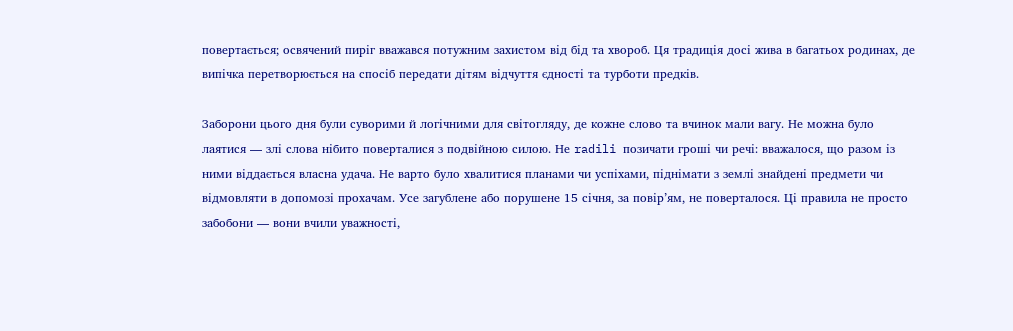повертається; освячений пиріг вважався потужним захистом від бід та хвороб. Ця традиція досі жива в багатьох родинах, де випічка перетворюється на спосіб передати дітям відчуття єдності та турботи предків.

Заборони цього дня були суворими й логічними для світогляду, де кожне слово та вчинок мали вагу. Не можна було лаятися — злі слова нібито поверталися з подвійною силою. Не radili позичати гроші чи речі: вважалося, що разом із ними віддається власна удача. Не варто було хвалитися планами чи успіхами, піднімати з землі знайдені предмети чи відмовляти в допомозі прохачам. Усе загублене або порушене 15 січня, за повір’ям, не поверталося. Ці правила не просто забобони — вони вчили уважності,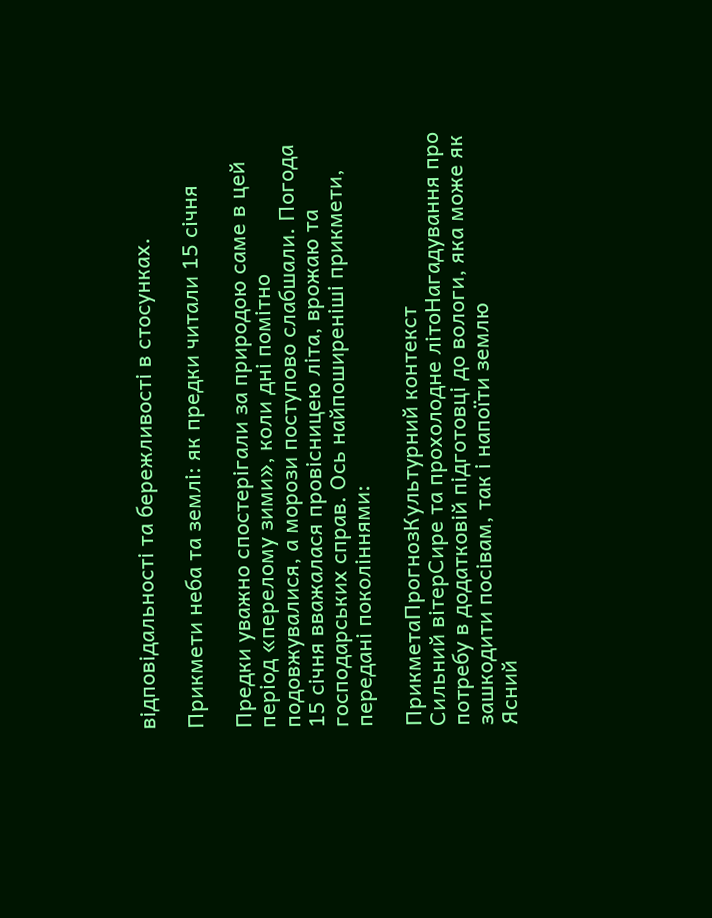відповідальності та бережливості в стосунках.

Прикмети неба та землі: як предки читали 15 січня

Предки уважно спостерігали за природою саме в цей період «перелому зими», коли дні помітно подовжувалися, а морози поступово слабшали. Погода 15 січня вважалася провісницею літа, врожаю та господарських справ. Ось найпоширеніші прикмети, передані поколіннями:

ПрикметаПрогнозКультурний контекст
Сильний вітерСире та прохолодне літоНагадування про потребу в додатковій підготовці до вологи, яка може як зашкодити посівам, так і напоїти землю
Ясний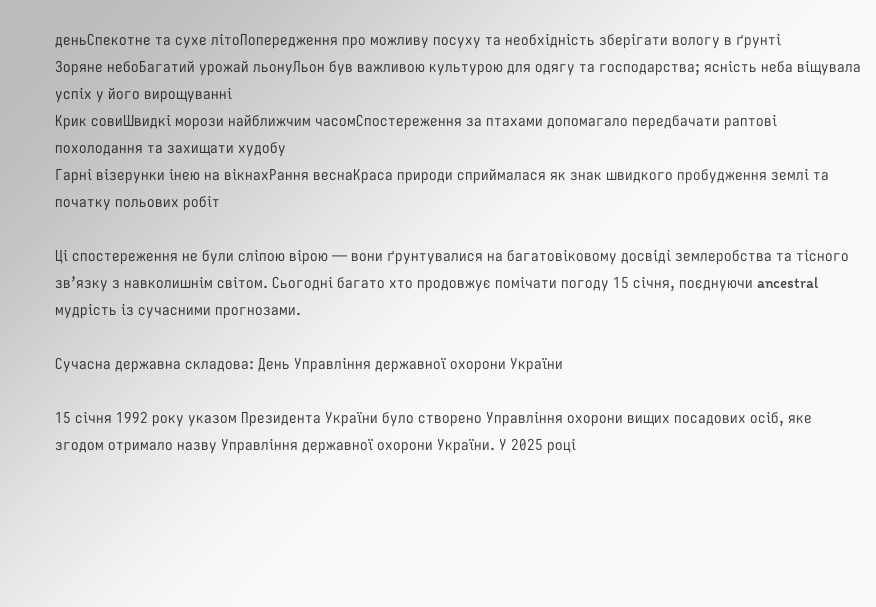деньСпекотне та сухе літоПопередження про можливу посуху та необхідність зберігати вологу в ґрунті
Зоряне небоБагатий урожай льонуЛьон був важливою культурою для одягу та господарства; ясність неба віщувала успіх у його вирощуванні
Крик совиШвидкі морози найближчим часомСпостереження за птахами допомагало передбачати раптові похолодання та захищати худобу
Гарні візерунки інею на вікнахРання веснаКраса природи сприймалася як знак швидкого пробудження землі та початку польових робіт

Ці спостереження не були сліпою вірою — вони ґрунтувалися на багатовіковому досвіді землеробства та тісного зв’язку з навколишнім світом. Сьогодні багато хто продовжує помічати погоду 15 січня, поєднуючи ancestral мудрість із сучасними прогнозами.

Сучасна державна складова: День Управління державної охорони України

15 січня 1992 року указом Президента України було створено Управління охорони вищих посадових осіб, яке згодом отримало назву Управління державної охорони України. У 2025 році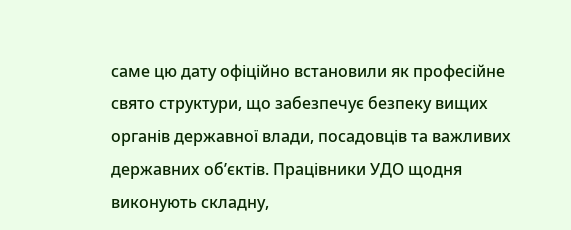саме цю дату офіційно встановили як професійне свято структури, що забезпечує безпеку вищих органів державної влади, посадовців та важливих державних об’єктів. Працівники УДО щодня виконують складну,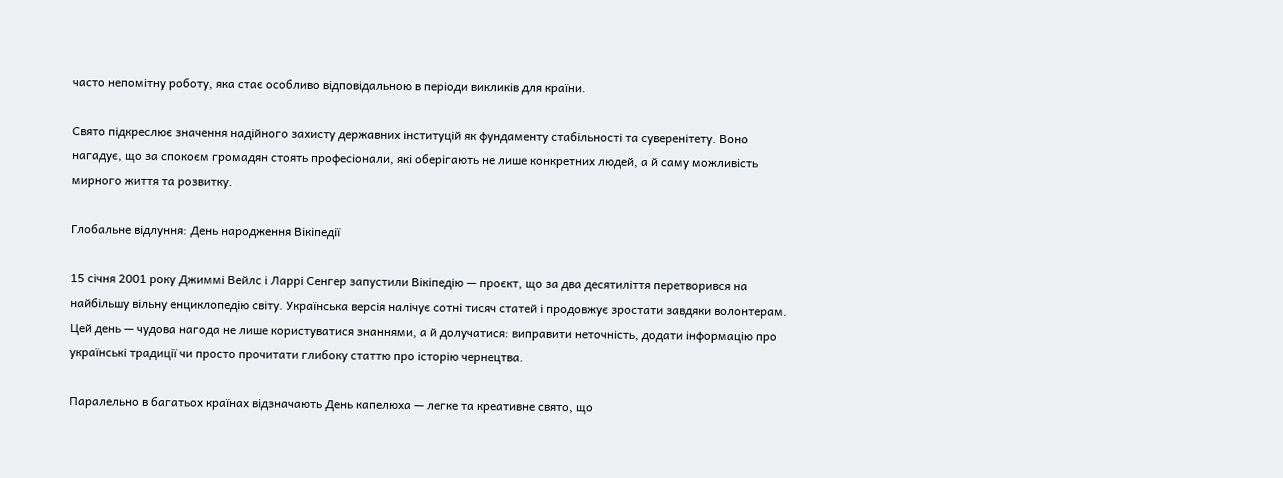часто непомітну роботу, яка стає особливо відповідальною в періоди викликів для країни.

Свято підкреслює значення надійного захисту державних інституцій як фундаменту стабільності та суверенітету. Воно нагадує, що за спокоєм громадян стоять професіонали, які оберігають не лише конкретних людей, а й саму можливість мирного життя та розвитку.

Глобальне відлуння: День народження Вікіпедії

15 січня 2001 року Джиммі Вейлс і Ларрі Сенгер запустили Вікіпедію — проєкт, що за два десятиліття перетворився на найбільшу вільну енциклопедію світу. Українська версія налічує сотні тисяч статей і продовжує зростати завдяки волонтерам. Цей день — чудова нагода не лише користуватися знаннями, а й долучатися: виправити неточність, додати інформацію про українські традиції чи просто прочитати глибоку статтю про історію чернецтва.

Паралельно в багатьох країнах відзначають День капелюха — легке та креативне свято, що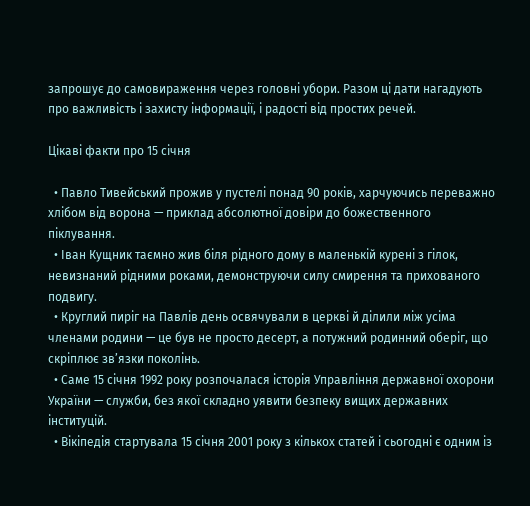запрошує до самовираження через головні убори. Разом ці дати нагадують про важливість і захисту інформації, і радості від простих речей.

Цікаві факти про 15 січня

  • Павло Тивейський прожив у пустелі понад 90 років, харчуючись переважно хлібом від ворона — приклад абсолютної довіри до божественного піклування.
  • Іван Кущник таємно жив біля рідного дому в маленькій курені з гілок, невизнаний рідними роками, демонструючи силу смирення та прихованого подвигу.
  • Круглий пиріг на Павлів день освячували в церкві й ділили між усіма членами родини — це був не просто десерт, а потужний родинний оберіг, що скріплює зв’язки поколінь.
  • Саме 15 січня 1992 року розпочалася історія Управління державної охорони України — служби, без якої складно уявити безпеку вищих державних інституцій.
  • Вікіпедія стартувала 15 січня 2001 року з кількох статей і сьогодні є одним із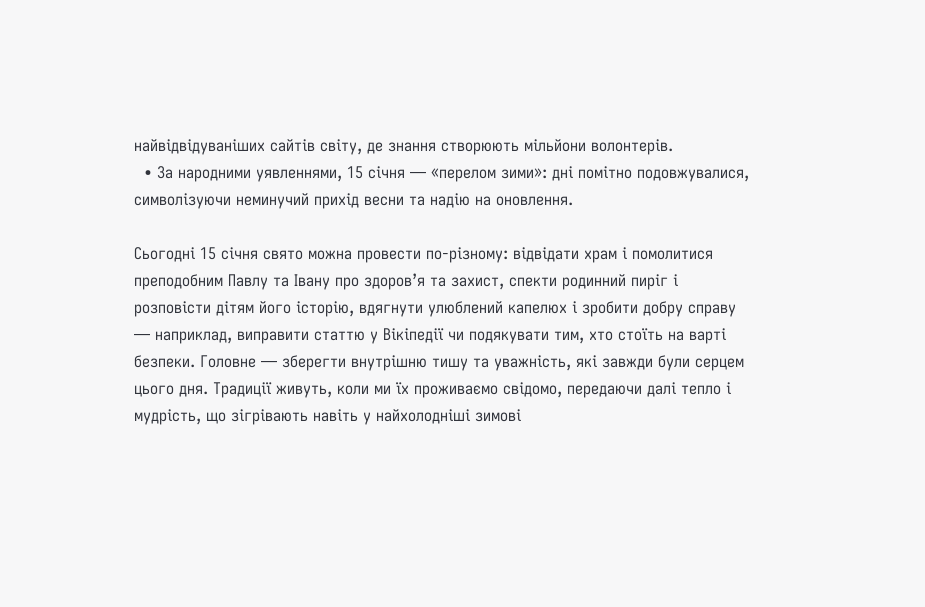найвідвідуваніших сайтів світу, де знання створюють мільйони волонтерів.
  • За народними уявленнями, 15 січня — «перелом зими»: дні помітно подовжувалися, символізуючи неминучий прихід весни та надію на оновлення.

Сьогодні 15 січня свято можна провести по-різному: відвідати храм і помолитися преподобним Павлу та Івану про здоров’я та захист, спекти родинний пиріг і розповісти дітям його історію, вдягнути улюблений капелюх і зробити добру справу — наприклад, виправити статтю у Вікіпедії чи подякувати тим, хто стоїть на варті безпеки. Головне — зберегти внутрішню тишу та уважність, які завжди були серцем цього дня. Традиції живуть, коли ми їх проживаємо свідомо, передаючи далі тепло і мудрість, що зігрівають навіть у найхолодніші зимові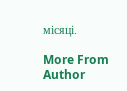місяці.

More From Author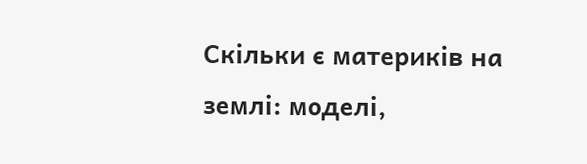Скільки є материків на землі: моделі,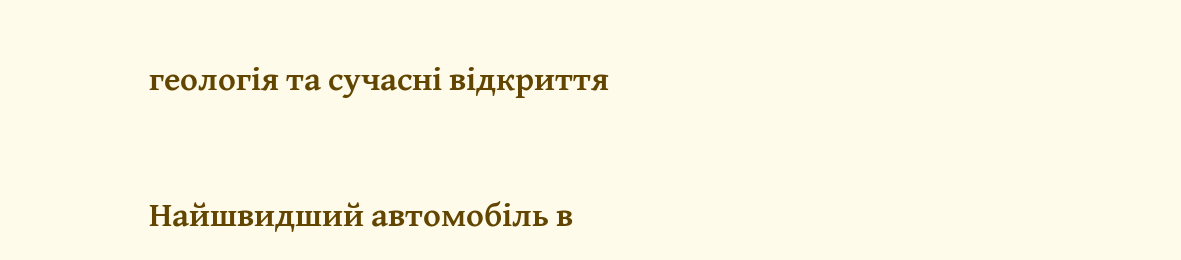геологія та сучасні відкриття

Найшвидший автомобіль в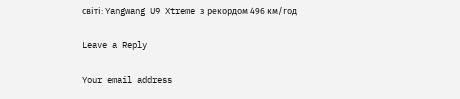світі: Yangwang U9 Xtreme з рекордом 496 км/год

Leave a Reply

Your email address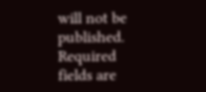will not be published. Required fields are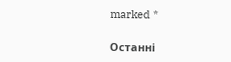marked *

Останні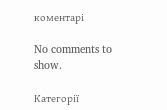коментарі

No comments to show.

Категорії